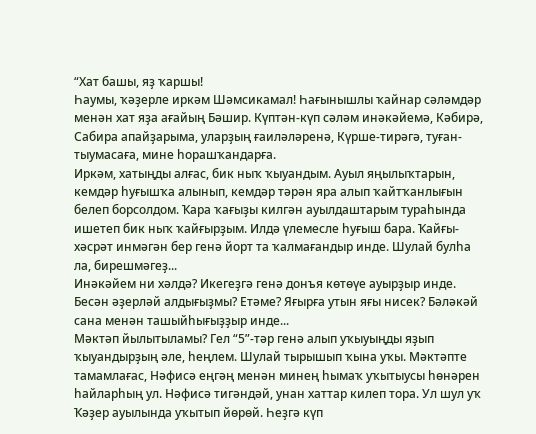“Хат башы, яҙ ҡаршы!
Һаумы, ҡәҙерле иркәм Шәмсикамал! Һағынышлы ҡайнар сәләмдәр менән хат яҙа ағайың Бәшир. Күптән-күп сәләм инәкәйемә, Кәбирә, Сабира апайҙарыма, уларҙың ғаиләләренә, Күрше-тирәгә, туған-тыумасаға, мине һорашҡандарға.
Иркәм, хатыңды алғас, бик ныҡ ҡыуандым. Ауыл яңылыҡтарын, кемдәр һуғышҡа алынып, кемдәр тәрән яра алып ҡайтҡанлығын белеп борсолдом. Ҡара ҡағыҙы килгән ауылдаштарым тураһында ишетеп бик ныҡ ҡайғырҙым. Илдә үлемесле һуғыш бара. Ҡайғы-хәсрәт инмәгән бер генә йорт та ҡалмағандыр инде. Шулай булһа ла, бирешмәгеҙ...
Инәкәйем ни хәлдә? Икегеҙгә генә донъя көтөүе ауырҙыр инде. Бесән әҙерләй алдығыҙмы? Етәме? Яғырға утын яғы нисек? Бәләкәй сана менән ташыйһығыҙҙыр инде...
Мәктәп йылытыламы? Гел “5”-тәр генә алып уҡыуыңды яҙып ҡыуандырҙың әле, һеңлем. Шулай тырышып ҡына уҡы. Мәктәпте тамамлағас, Нәфисә еңгәң менән минең һымаҡ уҡытыусы һөнәрен һайларһың ул. Нәфисә тигәндәй, унан хаттар килеп тора. Ул шул уҡ Ҡәҙер ауылында уҡытып йөрөй. Һеҙгә күп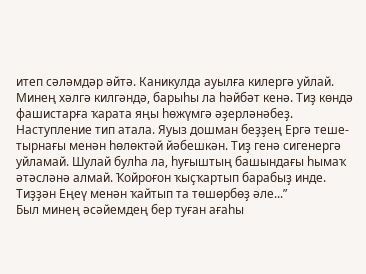итеп сәләмдәр әйтә. Каникулда ауылға килергә уйлай.
Минең хәлгә килгәндә, барыһы ла һәйбәт кенә. Тиҙ көндә фашистарға ҡарата яңы һөжүмгә әҙерләнәбеҙ. Наступление тип атала. Яуыз дошман беҙҙең Ергә теше-тырнағы менән һөлөктәй йәбешкән. Тиҙ генә сигенергә уйламай. Шулай булһа ла, һуғыштың башындағы һымаҡ әтәсләнә алмай. Ҡойроғон ҡыҫҡартып барабыҙ инде. Тиҙҙән Еңеү менән ҡайтып та төшөрбөҙ әле...”
Был минең әсәйемдең бер туған ағаһы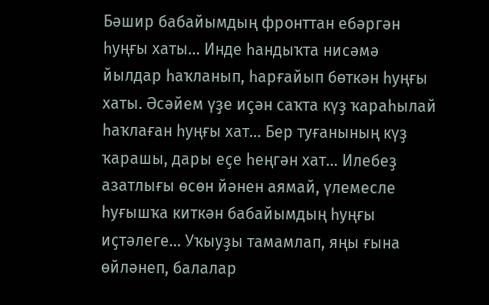Бәшир бабайымдың фронттан ебәргән һуңғы хаты... Инде һандыҡта нисәмә йылдар һаҡланып, һарғайып бөткән һуңғы хаты. Әсәйем үҙе иҫән саҡта күҙ ҡараһылай һаҡлаған һуңғы хат... Бер туғанының күҙ ҡарашы, дары еҫе һеңгән хат... Илебеҙ азатлығы өсөн йәнен аямай, үлемесле һуғышҡа киткән бабайымдың һуңғы иҫтәлеге... Уҡыуҙы тамамлап, яңы ғына өйләнеп, балалар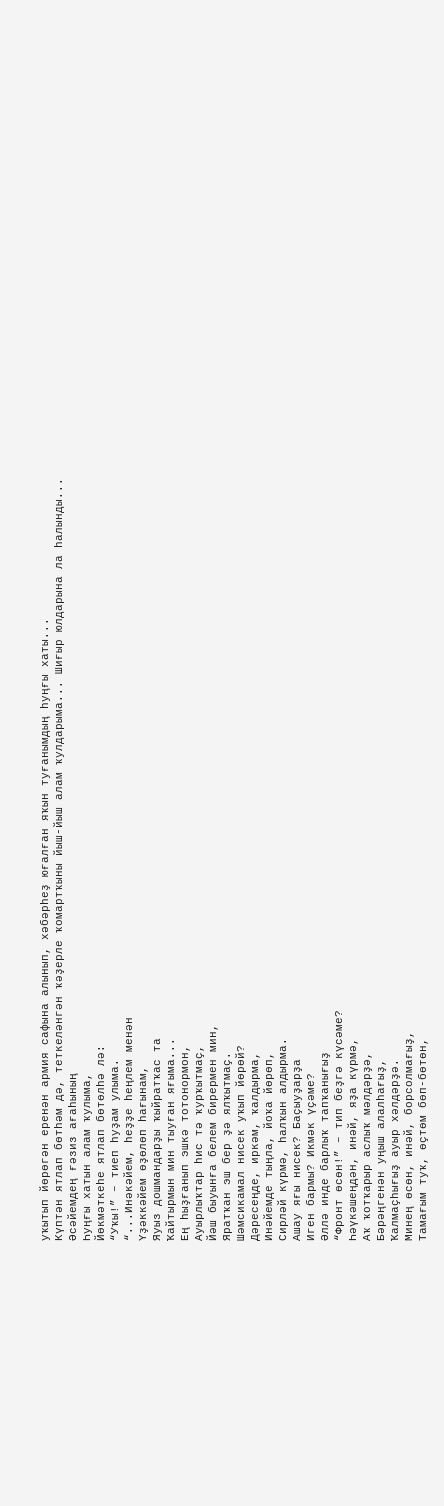уҡытып йөрөгән еренән армия сафына алынып, хәбәрһеҙ юғалған яҡын туғанымдың һуңғы хаты...
Күптән ятлап бөтһәм дә, теткеләнгән ҡәҙерле ҡомартҡыны йыш-йыш алам ҡулдарыма... Шиғыр юлдарына ла һалынды...
Әсәйемдең ғәзиз ағаһының
Һуңғы хатын алам ҡулыма,
Йөкмәткеһе ятлап бөтөлһә лә:
“Уҡы!” – тиеп һуҙам улыма.
“...Инәкәйем, һеҙҙе һеңлем менән
Үҙәккәйем өҙөлөп һағынам,
Яуыз дошмандарҙы ҡыйратҡас та
Ҡайтырмын мин тыуған яғыма...
Ең һыҙғанып эшкә тотонормон,
Ауырлыҡтар һис тә ҡурҡытмаҫ,
Йәш быуынға белем бирермен мин,
Яратҡан эш бер ҙә ялҡытмаҫ.
Шәмсикамал нисек уҡып йөрөй?
Дәресеңде, иркәм, ҡалдырма,
Инәйемде тыңла, йоҡа йөрөп,
Сирләй күрмә, һалҡын алдырма.
Ашау яғы нисек? Баҫыуҙарҙа
Иген бармы? Икмәк үҫәме?
Әллә инде барлыҡ тапҡанығыҙ
“Фронт өсөн!” – тип беҙгә күсәме?
Һәүкәшеңдән, инәй, яҙа күрмә,
Аҡ ҡотҡарыр аслыҡ мәлдәрҙә,
Бәрәңгенән уңыш алалһағыҙ,
Ҡалмаҫһығыҙ ауыр хәлдәрҙә.
Минең өсөн, инәй, борсолмағыҙ,
Тамағым туҡ, өҫтөм бөп-бөтөн,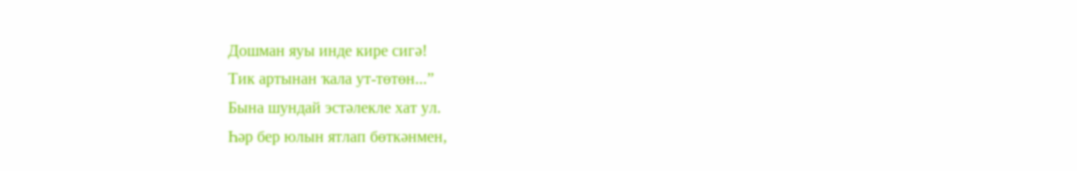Дошман яуы инде кире сигә!
Тик артынан ҡала ут-төтөн...”
Бына шундай эстәлекле хат ул.
Һәр бер юлын ятлап бөткәнмен,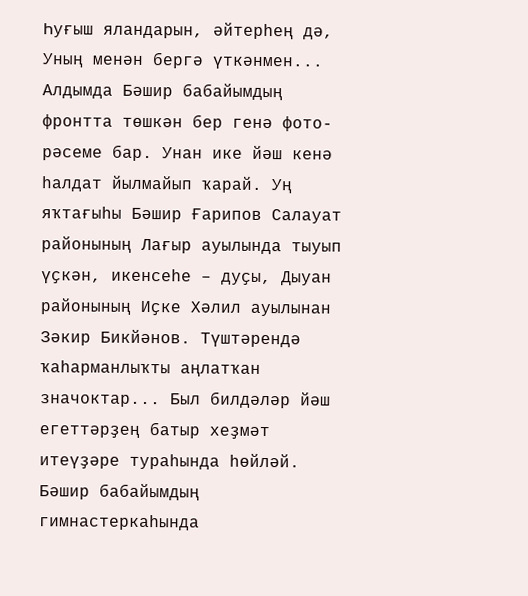Һуғыш яландарын, әйтерһең дә,
Уның менән бергә үткәнмен...
Алдымда Бәшир бабайымдың фронтта төшкән бер генә фото-рәсеме бар. Унан ике йәш кенә һалдат йылмайып ҡарай. Уң яҡтағыһы Бәшир Ғарипов Салауат районының Лағыр ауылында тыуып үҫкән, икенсеһе – дуҫы, Дыуан районының Иҫке Хәлил ауылынан Зәкир Бикйәнов. Түштәрендә ҡаһарманлыҡты аңлатҡан значоктар... Был билдәләр йәш егеттәрҙең батыр хеҙмәт итеүҙәре тураһында һөйләй. Бәшир бабайымдың гимнастеркаһында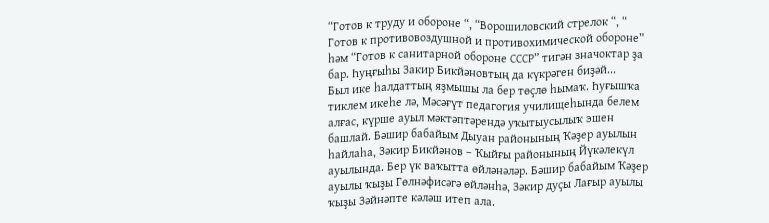“Готов к труду и обороне “, “Ворошиловский стрелок “, “ Готов к противовоздушной и противохимической обороне” һәм “Готов к санитарной обороне СССР” тигән значоктар ҙа бар. Һуңғыһы Закир Бикйәновтың да күкрәген биҙәй...
Был ике һалдаттың яҙмышы ла бер төҫлө һымаҡ. Һуғышҡа тиклем икеһе лә, Мәсәғүт педагогия училищеһында белем алғас, күрше ауыл мәктәптәрендә уҡытыусылыҡ эшен башлай. Бәшир бабайым Дыуан районының Ҡәҙер ауылын һайлаһа, Зәкир Бикйәнов – Ҡыйғы районының Йүкәлекүл ауылында. Бер үк ваҡытта өйләнәләр. Бәшир бабайым Ҡәҙер ауылы ҡыҙы Гөлнәфисәгә өйләнһә, Зәкир дуҫы Лағыр ауылы ҡыҙы Зәйнәпте кәләш итеп ала.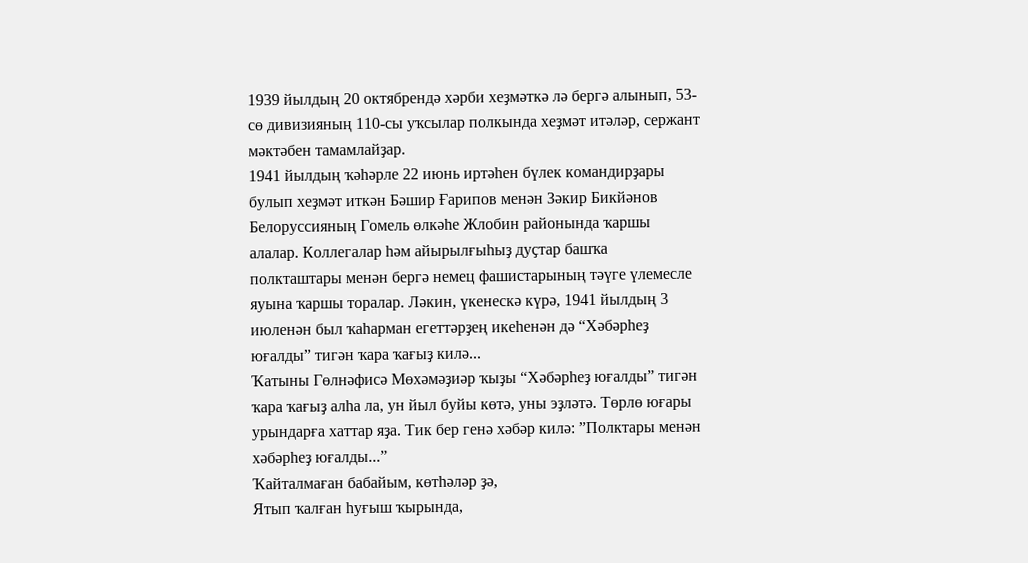1939 йылдың 20 октябрендә хәрби хеҙмәткә лә бергә алынып, 53-сө дивизияның 110-сы уҡсылар полкында хеҙмәт итәләр, сержант мәктәбен тамамлайҙар.
1941 йылдың ҡәһәрле 22 июнь иртәһен бүлек командирҙары булып хеҙмәт иткән Бәшир Ғарипов менән Зәкир Бикйәнов Белоруссияның Гомель өлкәһе Жлобин районында ҡаршы алалар. Коллегалар һәм айырылғыһыҙ дуҫтар башҡа полкташтары менән бергә немец фашистарының тәүге үлемесле яуына ҡаршы торалар. Ләкин, үкенескә күрә, 1941 йылдың 3 июленән был ҡаһарман егеттәрҙең икеһенән дә “Хәбәрһеҙ юғалды” тигән ҡара ҡағыҙ килә...
Ҡатыны Гөлнәфисә Мөхәмәҙиәр ҡыҙы “Хәбәрһеҙ юғалды” тигән ҡара ҡағыҙ алһа ла, ун йыл буйы көтә, уны эҙләтә. Төрлө юғары урындарға хаттар яҙа. Тик бер генә хәбәр килә: ”Полктары менән хәбәрһеҙ юғалды...”
Ҡайталмаған бабайым, көтһәләр ҙә,
Ятып ҡалған һуғыш ҡырында,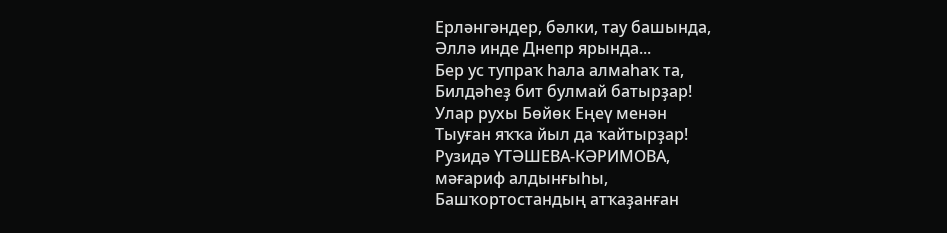Ерләнгәндер, бәлки, тау башында,
Әллә инде Днепр ярында...
Бер ус тупраҡ һала алмаһаҡ та,
Билдәһеҙ бит булмай батырҙар!
Улар рухы Бөйөк Еңеү менән
Тыуған яҡҡа йыл да ҡайтырҙар!
Рузидә ҮТӘШЕВА-КӘРИМОВА,
мәғариф алдынғыһы,
Башҡортостандың атҡаҙанған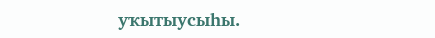уҡытыусыһы.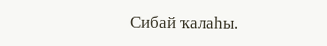Сибай ҡалаһы.